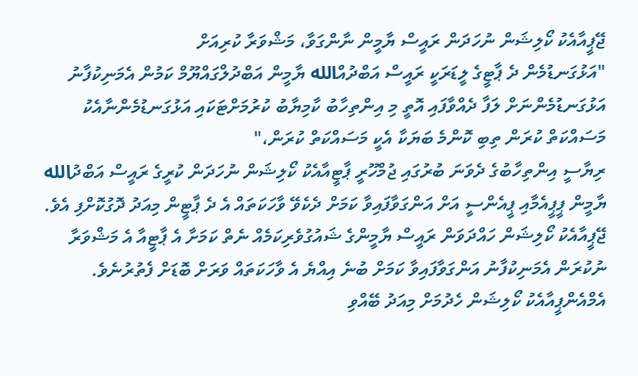ޖޭޕީއާއެކު ކޯލިޝަން ނުހަދަން ރައީސް ޔާމީން ނާންގަވާ، މަޝްވަރާ ކުރިއަށް
"އަޅުގަނޑުމެން ދެ ޕާޓީގެ ލީޑަރަކީ ރައީސް އަބްދުއްالله ޔާމީން އަބްދުލްގައްޔޫމް ކަމުން އެމަނިކުފާނު އަޅުގަނޑުމެންނަށް ލަފާ ދެއްވާފައި އޮތީ މި އިންތިހާބު ކާމިޔާބު ކުރުމަށްޓަކައި އަޅުގަނޑުމެންނާއެކު މަސައްކަތް ކުރަން ތިބި ކޮންމެ ބަޔަކާ އެކީ މަސައްކަތް ކުރަން،"
ރިޔާސީ އިންތިހާބުގެ ދެވަނަ ބުރުގައި ޖުމްހޫރީ ޕާޓީއާއެކު ކޯލިޝަން ނުހަދަން ކުރީގެ ރައީސް އަބްދުالله ޔާމީން ޕީޕީއެމާއި ޕީއެންސީ އަށް އަންގަވާފައިވާ ކަމަށް ދެކެވޭ ވާހަކަތައް އެ ދެ ޕާޓީން މިއަދު ދޮގުކޮށްފި އެވެ.
ޖޭޕީއާއެކު ކޯލިޝަން ހައްދަވަން ރައީސް ޔާމީންގެ ޝައުގުވެރިކަމެއް ނެތް ކަމަށާ އެ ޕާޓީއާ އެ މަޝްވަރާ ނުކުރަން އެމަނިކުފާނު އަންގަވާފައިވާ ކަމަށް ބުނެ އިއްޔެ އެ ވާހަކަތައް ވަރަށް ބޮޑަށް ފެތުރުނެވެ. އެމްއެންޕީއާއެކު ކޯލިޝަން ހެދުމަށް މިއަދު ބޭއްވި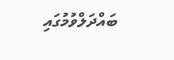ބައްދަލްވުމުގައި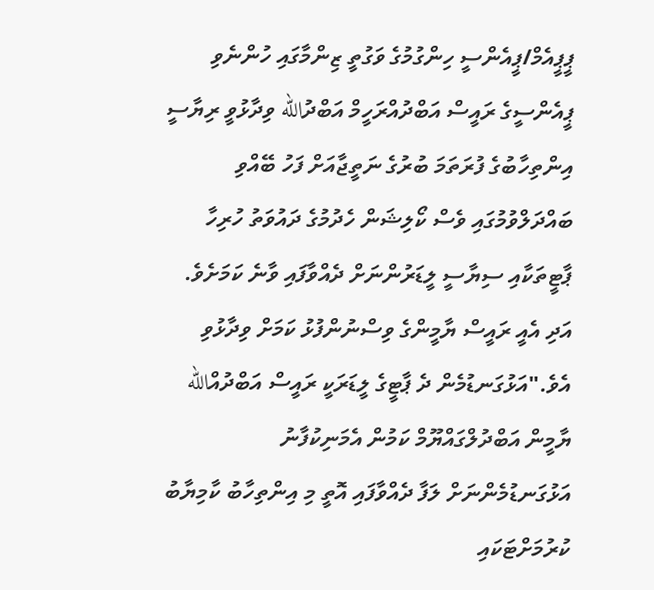ޕީޕީއެމް/ޕީއެންސީ ހިންގުމުގެ ވަގުތީ ޒިންމާގައި ހުންނެވި ޕީއެންސީގެ ރައީސް އަބްދުއްރަހީމް އަބްދުالله ވިދާޅުވީ ރިޔާސީ އިންތިހާބުގެ ފުރަތަމަ ބުރުގެ ނަތީޖާއަށް ފަހު ބޭއްވި ބައްދަލްވުމުގައި ވެސް ކޯލިޝަން ހެދުމުގެ ދައުވަތު ހުރިހާ ޕާޓީތަކާއި ސިޔާސީ ލީޑަރުންނަށް ދެއްވާފައި ވާނެ ކަމަށެވެ. އަދި އެއީ ރައީސް ޔާމީންގެ ވިސްނުންފުޅު ކަމަށް ވިދާޅުވި އެވެ."އަޅުގަނޑުމެން ދެ ޕާޓީގެ ލީޑަރަކީ ރައީސް އަބްދުއްالله ޔާމީން އަބްދުލްގައްޔޫމް ކަމުން އެމަނިކުފާނު އަޅުގަނޑުމެންނަށް ލަފާ ދެއްވާފައި އޮތީ މި އިންތިހާބު ކާމިޔާބު ކުރުމަށްޓަކައި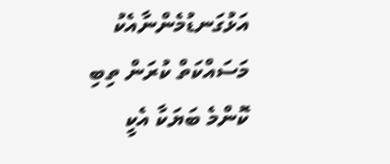އަޅުގަނޑުމެންނާއެކު މަސައްކަތް ކުރަން ތިބި ކޮންމެ ބަޔަކާ އެކީ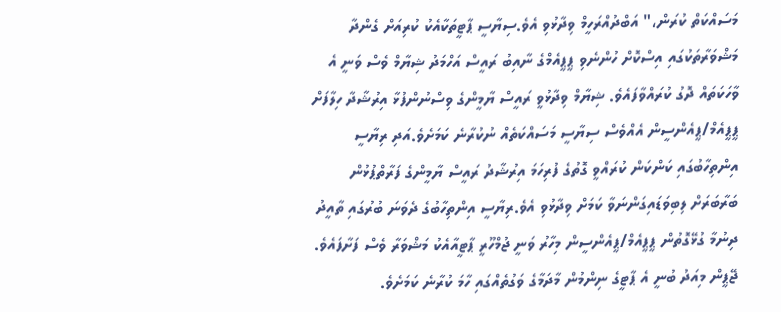މަސައްކަތް ކުރަން،" އަބްދުއްރަހީމް ވިދާޅުވި އެވެ.ސިޔާސީ ޕާޓީތަކާއެކު ކުރިއަށް ގެންދާ މަޝްވަރާތަކުގައި އިސްކޮށް ހުންނެވި ޕީޕީއެމްގެ ނާއިބު ރައީސް އަހްމަދު ޝިޔާމް ވެސް ވަނީ އެ ވާހަކަތައް ދޮގު ކުރައްވާފައެވެ. ޝިޔާމް ވިދާޅުވީ ރައީސް ޔާމީންގެ ވިސްނުންފުޅާ އިރުޝާދާ ހިލާފަށް ޕީޕީއެމް/ޕީއެންސީން އެއްވެސް ސިޔާސީ މަސައްކަތެއް ނުކުރާނެ ކަމަށެވެ.އަދި ރިޔާސީ އިންތިހާބުގައި ކަންކަން ކުރައްވީ ގޮތުގެ ފުރިހަމަ އިރުޝާދު ރައީސް ޔާމީންގެ ފަރާތްޕުޅުން ބަރާބަރަށް ލިބިވަޑައިގަންނަވާ ކަމަށް ވިދާޅުވި އެވެ.ރިޔާސީ އިންތިހާބުގެ ދެވަނަ ބުރުގައި ތާއީދު ދިނުމާ ގުޅޭގޮތުން ޕީޕީއެމް/ޕީއެންސީން މިހާރު ވަނީ ޖުމްހޫރީ ޕާޓީއާއެކު މަޝްވަރާ ވެސް ފަށާފައެވެ. ޖޭޕީން މިއަދު ބުނީ އެ ޕާޓީގެ ނިންމުން މާދަމާގެ ވަގުތެއްގައި ހާމަ ކުރާނެ ކަމަށެވެ.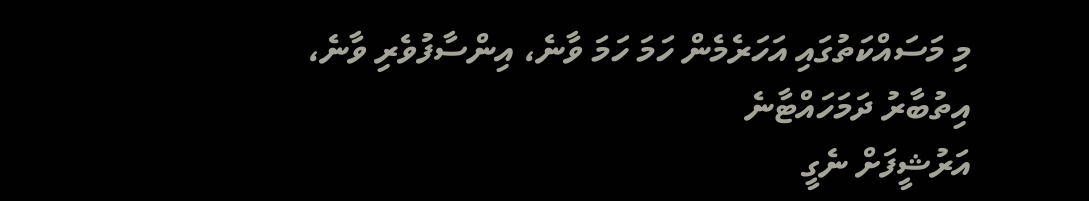މި މަސައްކަތުގައި އަހަރެމެން ހަމަ ހަމަ ވާނެ، އިންސާފުވެރި ވާނެ، އިތުބާރު ދަމަހައްޓާނެ
އަރުޝީފަށް ނެގީ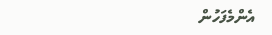އެންމެފަހުން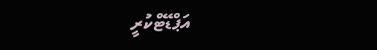އަޕްޑޭޓްކުރީ